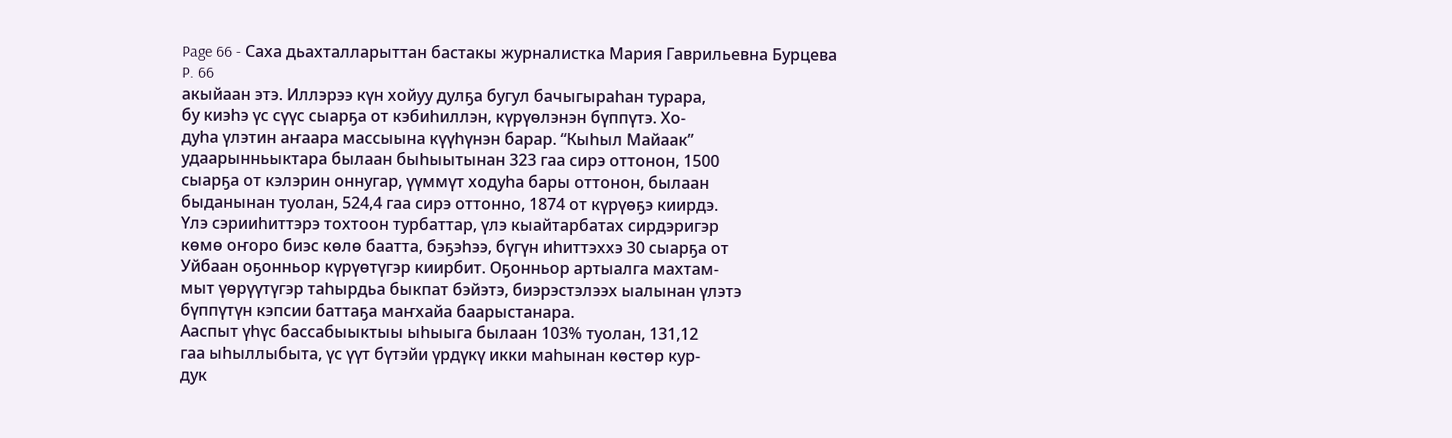Page 66 - Саха дьахталларыттан бастакы журналистка Мария Гаврильевна Бурцева
P. 66
акыйаан этэ. Иллэрээ күн хойуу дулҕа бугул бачыгыраһан турара,
бу киэһэ үс сүүс сыарҕа от кэбиһиллэн, күрүөлэнэн бүппүтэ. Хо-
дуһа үлэтин аҥаара массыына күүһүнэн барар. “Кыһыл Майаак”
удаарынньыктара былаан быһыытынан 323 гаа сирэ оттонон, 1500
сыарҕа от кэлэрин оннугар, үүммүт ходуһа бары оттонон, былаан
быданынан туолан, 524,4 гаа сирэ оттонно, 1874 от күрүөҕэ киирдэ.
Үлэ сэрииһиттэрэ тохтоон турбаттар, үлэ кыайтарбатах сирдэригэр
көмө оҥоро биэс көлө баатта, бэҕэһээ, бүгүн иһиттэххэ 30 сыарҕа от
Уйбаан оҕонньор күрүөтүгэр киирбит. Оҕонньор артыалга махтам-
мыт үөрүүтүгэр таһырдьа быкпат бэйэтэ, биэрэстэлээх ыалынан үлэтэ
бүппүтүн кэпсии баттаҕа маҥхайа баарыстанара.
Ааспыт үһүс бассабыыктыы ыһыыга былаан 103% туолан, 131,12
гаа ыһыллыбыта, үс үүт бүтэйи үрдүкү икки маһынан көстөр кур-
дук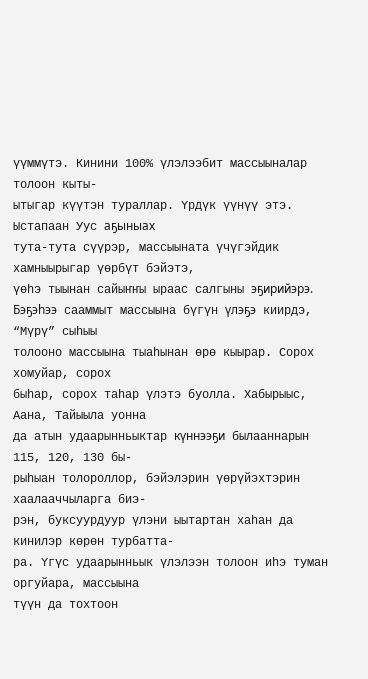үүммүтэ. Кинини 100% үлэлээбит массыыналар толоон кыты-
ытыгар күүтэн тураллар. Үрдүк үүнүү этэ. Ыстапаан Уус аҕыныах
тута-тута сүүрэр, массыыната үчүгэйдик хамныырыгар үөрбүт бэйэтэ,
үөһэ тыынан сайыҥҥы ыраас салгыны эҕирийэрэ.
Бэҕэһээ сааммыт массыына бүгүн үлэҕэ киирдэ, “Мүрү” сыһыы
толооно массыына тыаһынан өрө кыырар. Сорох хомуйар, сорох
быһар, сорох таһар үлэтэ буолла. Хабырыыс, Аана, Тайыыла уонна
да атын удаарынньыктар күннээҕи былааннарын 115, 120, 130 бы-
рыһыан толороллор, бэйэлэрин үөрүйэхтэрин хаалааччыларга биэ-
рэн, буксуурдуур үлэни ыытартан хаһан да кинилэр көрөн турбатта-
ра. Үгүс удаарынньык үлэлээн толоон иһэ туман оргуйара, массыына
түүн да тохтоон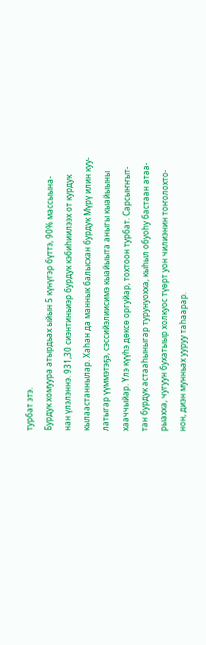турбат этэ.
Бурдук хомуура атырдьах ыйын 5 күнүгэр бүттэ, 90% массыына-
нан үлэлэннэ. 931,30 сиэнтиньиэр бурдук кэбиһиилээх от курдук
кылаастаннылар. Хаһан да маннык балысхан бурдук Мүрү илин куу-
латыгар үүммэтэҕэ, сэссийэлиисимэ кыайыыта аныгы кыайыыны
хааччыйар. Үлэ күүһэ дөксө оргуйар, тохтоон турбат. Сарсыҥҥыт-
тан бурдук астааһыныгар турунуохха, кыһыл обуоһу бастаан атаа-
рыахха, чугуун бухатыыр холкуос түөрт уон чилиэнин тоҥолохто-
нон, диэн мунньах ууруу таһаарар.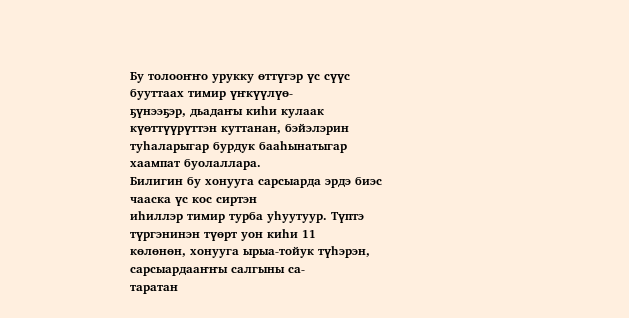Бу толооҥҥо урукку өттүгэр үс сүүс бууттаах тимир үҥкүүлүө-
ҕүнээҕэр, дьадаҥы киһи кулаак күөттүүрүттэн куттанан, бэйэлэрин
туһаларыгар бурдук бааһынатыгар хаампат буолаллара.
Билигин бу хонууга сарсыарда эрдэ биэс чааска үс кос сиртэн
иһиллэр тимир турба уһуутуур. Түптэ түргэнинэн түөрт уон киһи 11
көлөнөн, хонууга ырыа-тойук түһэрэн, сарсыардааҥҥы салгыны са-
таратан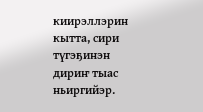киирэллэрин кытта, сири түгэҕинэн дириҥ тыас ньиргийэр.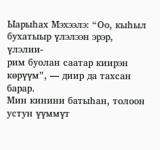Ыарыһах Мэхээлэ: “Оо, кыһыл бухатыыр үлэлээн эрэр, үлэлии-
рим буолан саатар киирэн көрүүм”, — диир да тахсан барар.
Мин кинини батыһан, толоон устун үүммүт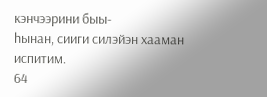кэнчээрини быы-
һынан, сииги силэйэн хааман испитим.
64